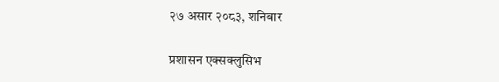२७ असार २०८३, शनिबार

प्रशासन एक्सक्लुसिभ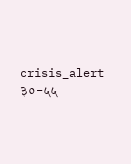crisis_alert ३०-५५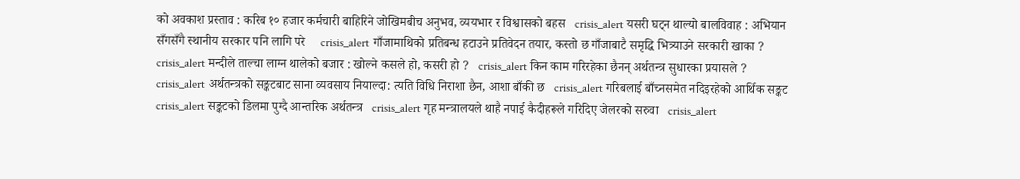को अवकाश प्रस्ताव : करिब १० हजार कर्मचारी बाहिरिने जोखिमबीच अनुभव, व्ययभार र विश्वासको बहस   crisis_alert यसरी घट्न थाल्यो बालविवाह : अभियान सँगसँगै स्थानीय सरकार पनि लागि परे     crisis_alert गाँजामाथिको प्रतिबन्ध हटाउने प्रतिवेदन तयार, कस्तो छ गाँजाबाटै समृद्धि भित्र्याउने सरकारी खाका ?   crisis_alert मन्दीले ताल्चा लाग्न थालेको बजार : खोल्ने कसले हो, कसरी हो ?   crisis_alert किन काम गरिरहेका छैनन् अर्थतन्त्र सुधारका प्रयासले ?   crisis_alert अर्थतन्त्रको सङ्कटबाट साना व्यवसाय नियाल्दा: त्यति विधि निराशा छैन, आशा बाँकी छ   crisis_alert गरिबलाई बाँच्नसमेत नदिइरहेको आर्थिक सङ्कट   crisis_alert सङ्कटको डिलमा पुग्दै आन्तरिक अर्थतन्त्र   crisis_alert गृह मन्त्रालयले थाहै नपाई कैदीहरूले गरिदिए जेलरको सरुवा   crisis_alert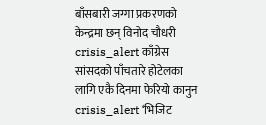बाँसबारी जग्गा प्रकरणको केन्द्रमा छन् विनोद चौधरी    crisis_alert काँग्रेस सांसदको पाँचतारे होटेलका लागि एकै दिनमा फेरियो कानुन    crisis_alert ‘भिजिट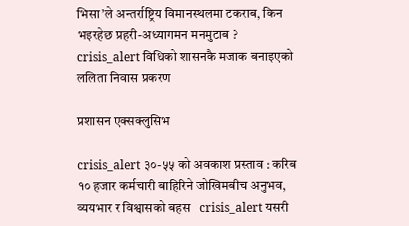भिसा’ले अन्तर्राष्ट्रिय विमानस्थलमा टकराब, किन भइरहेछ प्रहरी-अध्यागमन मनमुटाब ?    crisis_alert विधिको शासनकै मजाक बनाइएको ललिता निवास प्रकरण

प्रशासन एक्सक्लुसिभ

crisis_alert ३०-५५ को अवकाश प्रस्ताव : करिब १० हजार कर्मचारी बाहिरिने जोखिमबीच अनुभव, व्ययभार र विश्वासको बहस   crisis_alert यसरी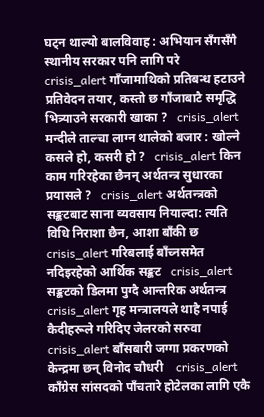घट्न थाल्यो बालविवाह : अभियान सँगसँगै स्थानीय सरकार पनि लागि परे     crisis_alert गाँजामाथिको प्रतिबन्ध हटाउने प्रतिवेदन तयार, कस्तो छ गाँजाबाटै समृद्धि भित्र्याउने सरकारी खाका ?   crisis_alert मन्दीले ताल्चा लाग्न थालेको बजार : खोल्ने कसले हो, कसरी हो ?   crisis_alert किन काम गरिरहेका छैनन् अर्थतन्त्र सुधारका प्रयासले ?   crisis_alert अर्थतन्त्रको सङ्कटबाट साना व्यवसाय नियाल्दा: त्यति विधि निराशा छैन, आशा बाँकी छ   crisis_alert गरिबलाई बाँच्नसमेत नदिइरहेको आर्थिक सङ्कट   crisis_alert सङ्कटको डिलमा पुग्दै आन्तरिक अर्थतन्त्र   crisis_alert गृह मन्त्रालयले थाहै नपाई कैदीहरूले गरिदिए जेलरको सरुवा   crisis_alert बाँसबारी जग्गा प्रकरणको केन्द्रमा छन् विनोद चौधरी    crisis_alert काँग्रेस सांसदको पाँचतारे होटेलका लागि एकै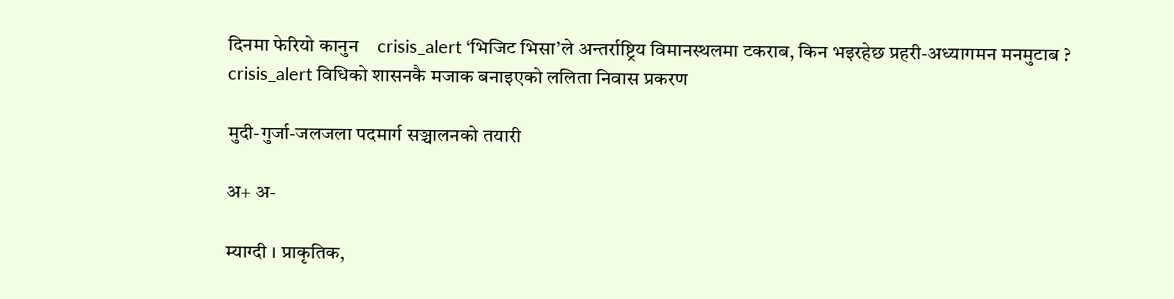दिनमा फेरियो कानुन    crisis_alert ‘भिजिट भिसा’ले अन्तर्राष्ट्रिय विमानस्थलमा टकराब, किन भइरहेछ प्रहरी-अध्यागमन मनमुटाब ?    crisis_alert विधिको शासनकै मजाक बनाइएको ललिता निवास प्रकरण

मुदी-गुर्जा-जलजला पदमार्ग सञ्चालनको तयारी

अ+ अ-

म्याग्दी । प्राकृतिक,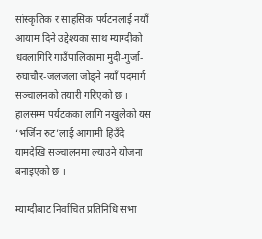सांस्कृतिक र साहसिक पर्यटनलाई नयाँ आयाम दिने उद्देश्यका साथ म्याग्दीको धवलागिरि गाउँपालिकामा मुदी-गुर्जा-रुघाचौर-जलजला जोड्ने नयाँ पदमार्ग सञ्चालनको तयारी गरिएको छ । हालसम्म पर्यटकका लागि नखुलेको यस ‘भर्जिन रुट’लाई आगामी हिउँदे यामदेखि सञ्चालनमा ल्याउने योजना बनाइएको छ ।

म्याग्दीबाट निर्वाचित प्रतिनिधि सभा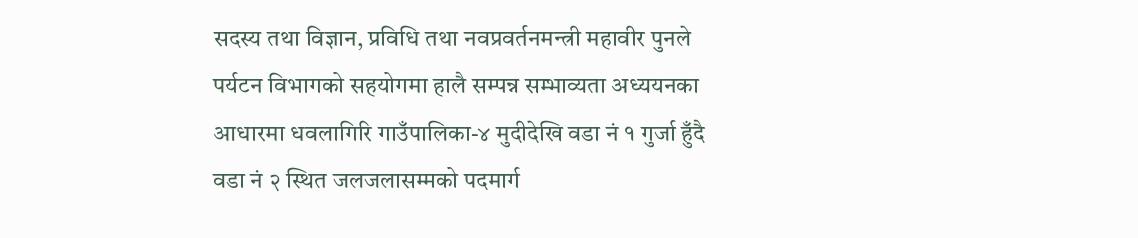सदस्य तथा विज्ञान, प्रविधि तथा नवप्रवर्तनमन्त्री महावीर पुनले पर्यटन विभागको सहयोगमा हालै सम्पन्न सम्भाव्यता अध्ययनका आधारमा धवलागिरि गाउँपालिका-४ मुदीदेखि वडा नं १ गुर्जा हुँदै वडा नं २ स्थित जलजलासम्मको पदमार्ग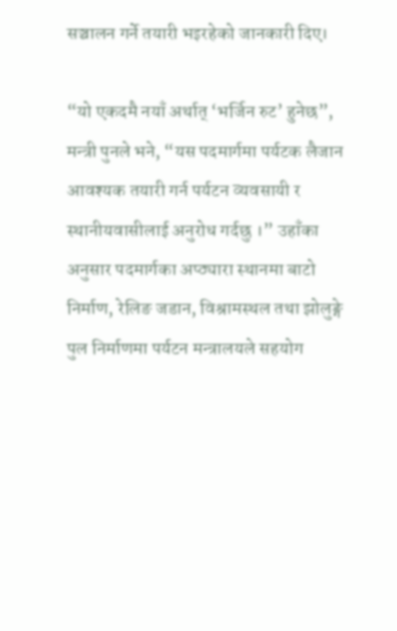सञ्चालन गर्ने तयारी भइरहेको जानकारी दिए।

“यो एकदमै नयाँ अर्थात् ‘भर्जिन रुट’ हुनेछ”, मन्त्री पुनले भने, “यस पदमार्गमा पर्यटक लैजान आवश्यक तयारी गर्न पर्यटन व्यवसायी र स्थानीयवासीलाई अनुरोध गर्दछु ।” उहाँका अनुसार पदमार्गका अप्ठ्यारा स्थानमा बाटो निर्माण, रेलिङ जडान, विश्रामस्थल तथा झोलुङ्गे पुल निर्माणमा पर्यटन मन्त्रालयले सहयोग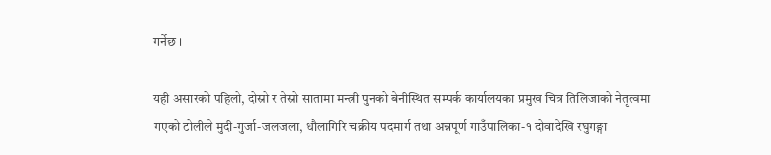गर्नेछ ।

यही असारको पहिलो, दोस्रो र तेस्रो सातामा मन्त्री पुनको बेनीस्थित सम्पर्क कार्यालयका प्रमुख चित्र तिलिजाको नेतृत्वमा गएको टोलीले मुदी-गुर्जा-जलजला, धौलागिरि चक्रीय पदमार्ग तथा अन्नपूर्ण गाउँपालिका-१ दोवादेखि रघुगङ्गा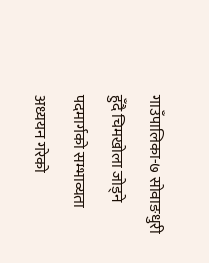गाउँपालिका-७ सोवाङधुरी हुँदै चिमखोला जोड्ने पदमार्गको सम्भाव्यता अध्ययन गरेको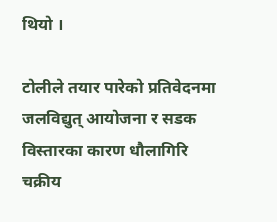थियो ।

टोलीले तयार पारेको प्रतिवेदनमा जलविद्युत् आयोजना र सडक विस्तारका कारण धौलागिरि चक्रीय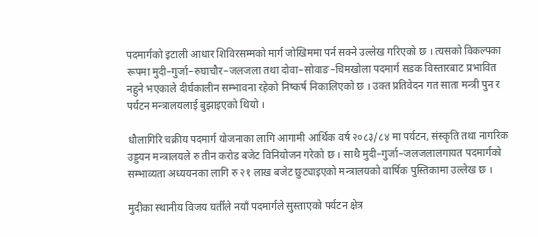पदमार्गको इटाली आधार शिविरसम्मको मार्ग जोखिममा पर्न सक्ने उल्लेख गरिएको छ । त्यसको विकल्पका रूपमा मुदी–गुर्जा–रुघाचौर–जलजला तथा दोवा–सोवाङ–चिमखोला पदमार्ग सडक विस्तारबाट प्रभावित नहुने भएकाले दीर्घकालीन सम्भावना रहेको निष्कर्ष निकालिएको छ । उक्त प्रतिवेदन गत साता मन्त्री पुन र पर्यटन मन्त्रालयलाई बुझाइएको थियो ।

धौलागिरि चक्रीय पदमार्ग योजनाका लागि आगामी आर्थिक वर्ष २०८३/८४ मा पर्यटन, संस्कृति तथा नागरिक उड्डयन मन्त्रालयले रु तीन करोड बजेट विनियोजन गरेको छ । साथै मुदी–गुर्जा–जलजलालगायत पदमार्गको सम्भाव्यता अध्ययनका लागि रु २१ लाख बजेट छुट्याइएको मन्त्रालयको वार्षिक पुस्तिकामा उल्लेख छ ।

मुदीका स्थानीय विजय घर्तीले नयाँ पदमार्गले सुस्ताएको पर्यटन क्षेत्र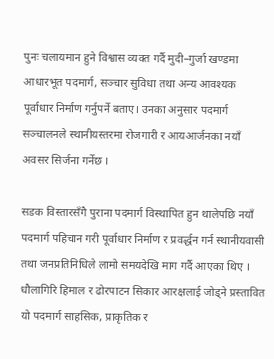पुनः चलायमान हुने विश्वास व्यक्त गर्दै मुदी–गुर्जा खण्डमा आधारभूत पदमार्ग, सञ्चार सुविधा तथा अन्य आवश्यक पूर्वाधार निर्माण गर्नुपर्ने बताए। उनका अनुसार पदमार्ग सञ्चालनले स्थानीयस्तरमा रोजगारी र आयआर्जनका नयाँ अवसर सिर्जना गर्नेछ ।

सडक विस्तारसँगै पुराना पदमार्ग विस्थापित हुन थालेपछि नयाँ पदमार्ग पहिचान गरी पूर्वाधार निर्माण र प्रवर्द्धन गर्न स्थानीयवासी तथा जनप्रतिनिधिले लामो समयदेखि माग गर्दै आएका थिए । धौलागिरि हिमाल र ढोरपाटन सिकार आरक्षलाई जोड्ने प्रस्तावित यो पदमार्ग साहसिक, प्राकृतिक र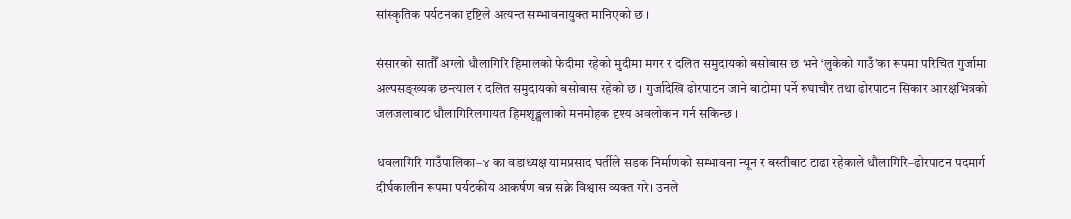सांस्कृतिक पर्यटनका दृष्टिले अत्यन्त सम्भावनायुक्त मानिएको छ ।

संसारको सातौँ अग्लो धौलागिरि हिमालको फेदीमा रहेको मुदीमा मगर र दलित समुदायको बसोबास छ भने ‘लुकेको गाउँ’का रूपमा परिचित गुर्जामा अल्पसङ्ख्यक छन्त्याल र दलित समुदायको बसोबास रहेको छ । गुर्जादेखि ढोरपाटन जाने बाटोमा पर्ने रुघाचौर तथा ढोरपाटन सिकार आरक्षभित्रको जलजलाबाट धौलागिरिलगायत हिमशृङ्खलाको मनमोहक दृश्य अवलोकन गर्न सकिन्छ ।

धवलागिरि गाउँपालिका–४ का वडाध्यक्ष यामप्रसाद घर्तीले सडक निर्माणको सम्भावना न्यून र बस्तीबाट टाढा रहेकाले धौलागिरि–ढोरपाटन पदमार्ग दीर्घकालीन रूपमा पर्यटकीय आकर्षण बन्न सक्ने विश्वास व्यक्त गरे। उनले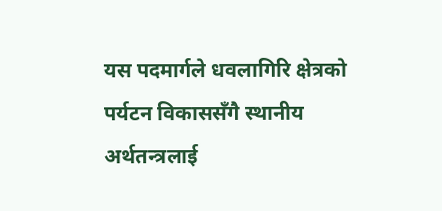यस पदमार्गले धवलागिरि क्षेत्रको पर्यटन विकाससँगै स्थानीय अर्थतन्त्रलाई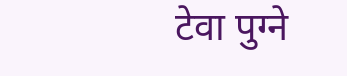टेवा पुग्ने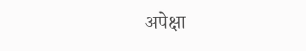अपेक्षा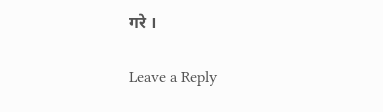गरे ।

Leave a Reply